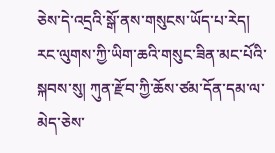ཅེས་དེ་འདྲའི་སྒོ་ནས་གསུངས་ཡོད་པ་རེད། རང་ལུགས་ཀྱི་ཡིག་ཆའི་གསུང་ཟིན་མང་པོའི་སྐབས་སུ། ཀུན་རྫོབ་ཀྱི་ཆོས་ཙམ་དོན་དམ་ལ་མེད་ཅེས་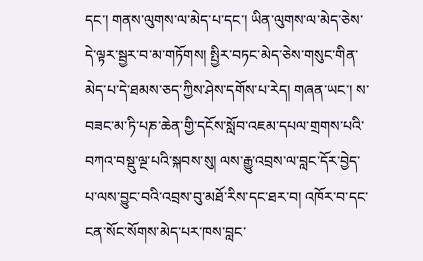དང་། གནས་ལུགས་ལ་མེད་པ་དང་། ཡིན་ལུགས་ལ་མེད་ཅེས་དེ་ལྟར་སྦྱར་བ་མ་གཏོགས། སྤྱིར་བཏང་མེད་ཅེས་གསུང་གིན་མེད་པ་དེ་ཐམས་ཅད་ཀྱིས་ཤེས་དགོས་པ་རེད། གཞན་ཡང་། ས་བཟང་མ་ཏི་པཎ་ཆེན་གྱི་དངོས་སློབ་འཇམ་དཔལ་གྲགས་པའི་བཀའ་བསྡུ་ལྔ་པའི་སྐབས་སུ། ལས་རྒྱུ་འབྲས་ལ་བླང་དོར་བྱེད་པ་ལས་བྱུང་བའི་འབྲས་བུ་མཐོ་རིས་དང་ཐར་བ། འཁོར་བ་དང་ངན་སོང་སོགས་མེད་པར་ཁས་བླང་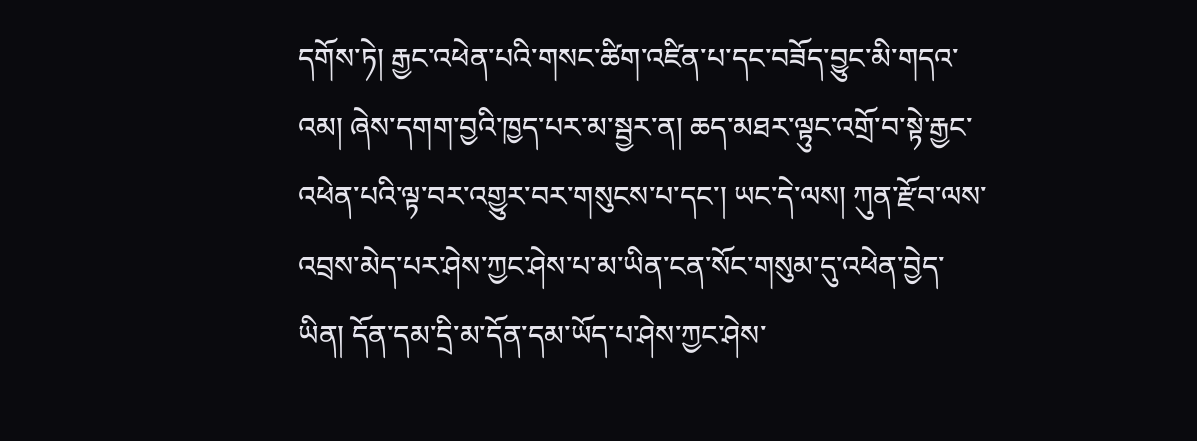དགོས་ཏེ། རྒྱང་འཕེན་པའི་གསང་ཚིག་འཛིན་པ་དང་བཟོད་བྱུང་མི་གདའ་འམ། ཞེས་དགག་བྱའི་ཁྱད་པར་མ་སྦྱར་ན། ཆད་མཐར་ལྟུང་འགྲོ་བ་སྟེ་རྒྱང་འཕེན་པའི་ལྟ་བར་འགྱུར་བར་གསུངས་པ་དང་། ཡང་དེ་ལས། ཀུན་རྫོབ་ལས་འབྲས་མེད་པར་ཤེས་ཀྱང་ཤེས་པ་མ་ཡིན་ངན་སོང་གསུམ་དུ་འཕེན་བྱེད་ཡིན། དོན་དམ་དྲི་མ་དོན་དམ་ཡོད་པ་ཤེས་ཀྱང་ཤེས་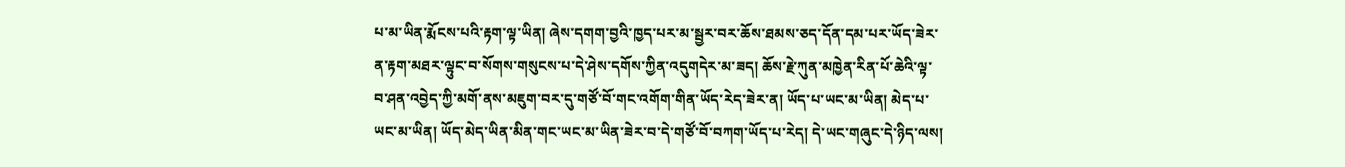པ་མ་ཡིན་རྨོངས་པའི་རྟག་ལྟ་ཡིན། ཞེས་དགག་བྱའི་ཁྱད་པར་མ་སྦྱར་བར་ཆོས་ཐམས་ཅད་དོན་དམ་པར་ཡོད་ཟེར་ན་རྟག་མཐར་ལྟུང་བ་སོགས་གསུངས་པ་དེ་ཤེས་དགོས་ཀྱིན་འདུགདེར་མ་ཟད། ཆོས་རྗེ་ཀུན་མཁྱེན་རིན་པོ་ཆེའི་ལྟ་བ་ཤན་འབྱེད་ཀྱི་མགོ་ནས་མཇུག་བར་དུ་གཙོ་བོ་གང་འགོག་གིན་ཡོད་རེད་ཟེར་ན། ཡོད་པ་ཡང་མ་ཡིན། མེད་པ་ཡང་མ་ཡིན། ཡོད་མེད་ཡིན་མིན་གང་ཡང་མ་ཡིན་ཟེར་བ་དེ་གཙོ་བོ་བཀག་ཡོད་པ་རེད། དེ་ཡང་གཞུང་དེ་ཉིད་ལས།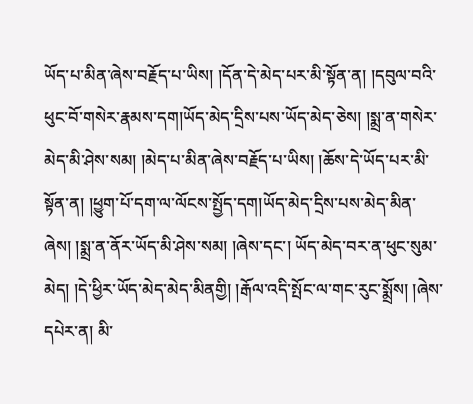ཡོད་པ་མིན་ཞེས་བརྗོད་པ་ཡིས། །དོན་དེ་མེད་པར་མི་སྟོན་ན། །དབུལ་བའི་ཕུང་བོ་གསེར་རྣམས་དག།ཡོད་མེད་དྲིས་པས་ཡོད་མེད་ཅེས། །སྨྲ་ན་གསེར་མེད་མི་ཤེས་སམ། །མེད་པ་མིན་ཞེས་བརྗོད་པ་ཡིས། །ཆོས་དེ་ཡོད་པར་མི་སྟོན་ན། །ཕྱུག་པོ་དག་ལ་ལོངས་སྤྱོད་དག།ཡོད་མེད་དྲིས་པས་མེད་མིན་ཞེས། །སྨྲ་ན་ནོར་ཡོད་མི་ཤེས་སམ། །ཞེས་དང་། ཡོད་མེད་བར་ན་ཕུང་སུམ་མེད། །དེ་ཕྱིར་ཡོད་མེད་མེད་མིནགྱི། །རྒོལ་འདི་སྤོང་ལ་གང་རུང་སྨྲོས། །ཞེས་དཔེར་ན། མི་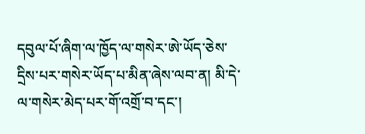དབུལ་པོ་ཞིག་ལ་ཁྱོད་ལ་གསེར་ཨེ་ཡོད་ཅེས་དྲིས་པར་གསེར་ཡོད་པ་མིན་ཞེས་ལབ་ན། མི་དེ་ལ་གསེར་མེད་པར་གོ་འགྲོ་བ་དང་།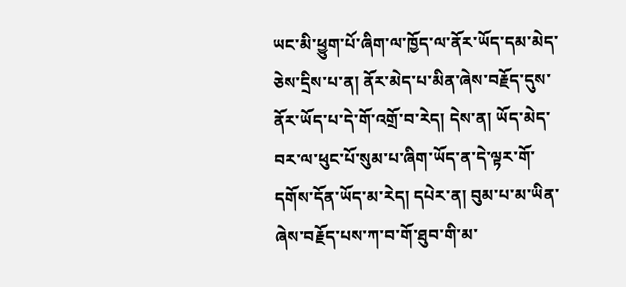ཡང་མི་ཕྱུག་པོ་ཞིག་ལ་ཁྱོད་ལ་ནོར་ཡོད་དམ་མེད་ཅེས་དྲིས་པ་ན། ནོར་མེད་པ་མིན་ཞེས་བརྗོད་དུས་ནོར་ཡོད་པ་དེ་གོ་འགྲོ་བ་རེད། དེས་ན། ཡོད་མེད་བར་ལ་ཕུང་པོ་སུམ་པ་ཞིག་ཡོད་ན་དེ་ལྟར་གོ་དགོས་དོན་ཡོད་མ་རེད། དཔེར་ན། བུམ་པ་མ་ཡིན་ཞེས་བརྗོད་པས་ཀ་བ་གོ་ཐུབ་གི་མ་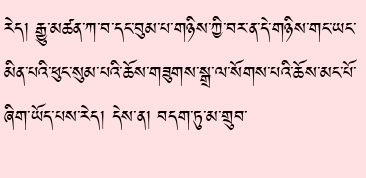རེད། རྒྱུ་མཚན་ཀ་བ་དང་བུམ་པ་གཉིས་ཀྱི་བར་ན་དེ་གཉིས་གང་ཡང་མིན་པའི་ཕུང་སུམ་པའི་ཆོས་གཟུགས་སྒྲ་ལ་སོགས་པའི་ཆོས་མང་པོ་ཞིག་ཡོད་པས་རེད། དེས་ན། བདག་ཏུ་མ་གྲུབ་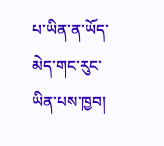པ་ཡིན་ན་ཡོད་མེད་གང་རུང་ཡིན་པས་ཁྱབ།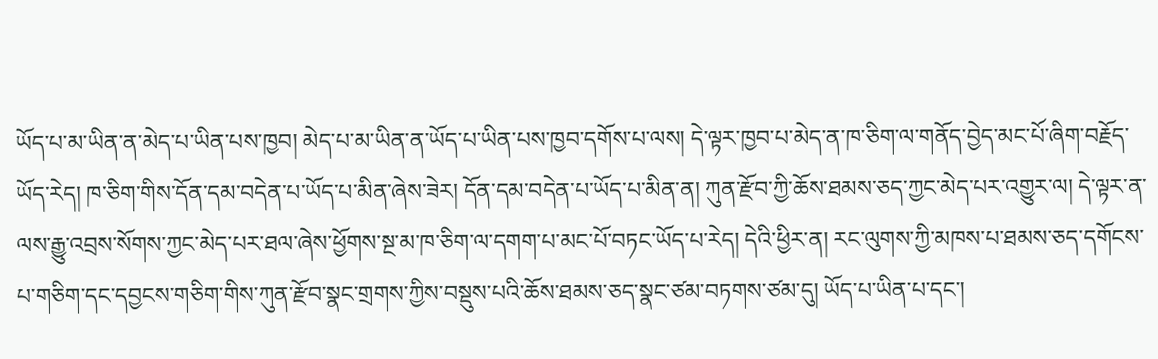ཡོད་པ་མ་ཡིན་ན་མེད་པ་ཡིན་པས་ཁྱབ། མེད་པ་མ་ཡིན་ན་ཡོད་པ་ཡིན་པས་ཁྱབ་དགོས་པ་ལས། དེ་ལྟར་ཁྱབ་པ་མེད་ན་ཁ་ཅིག་ལ་གནོད་བྱེད་མང་པོ་ཞིག་བརྗོད་ཡོད་རེད། ཁ་ཅིག་གིས་དོན་དམ་བདེན་པ་ཡོད་པ་མིན་ཞེས་ཟེར། དོན་དམ་བདེན་པ་ཡོད་པ་མིན་ན། ཀུན་རྫོབ་ཀྱི་ཆོས་ཐམས་ཅད་ཀྱང་མེད་པར་འགྱུར་ལ། དེ་ལྟར་ན་ལས་རྒྱུ་འབྲས་སོགས་ཀྱང་མེད་པར་ཐལ་ཞེས་ཕྱོགས་སྔ་མ་ཁ་ཅིག་ལ་དགག་པ་མང་པོ་བཏང་ཡོད་པ་རེད། དེའི་ཕྱིར་ན། རང་ལུགས་ཀྱི་མཁས་པ་ཐམས་ཅད་དགོངས་པ་གཅིག་དང་དབྱངས་གཅིག་གིས་ཀུན་རྫོབ་སྣང་གྲགས་ཀྱིས་བསྡུས་པའི་ཆོས་ཐམས་ཅད་སྣང་ཙམ་བཏགས་ཙམ་དུ། ཡོད་པ་ཡིན་པ་དང་།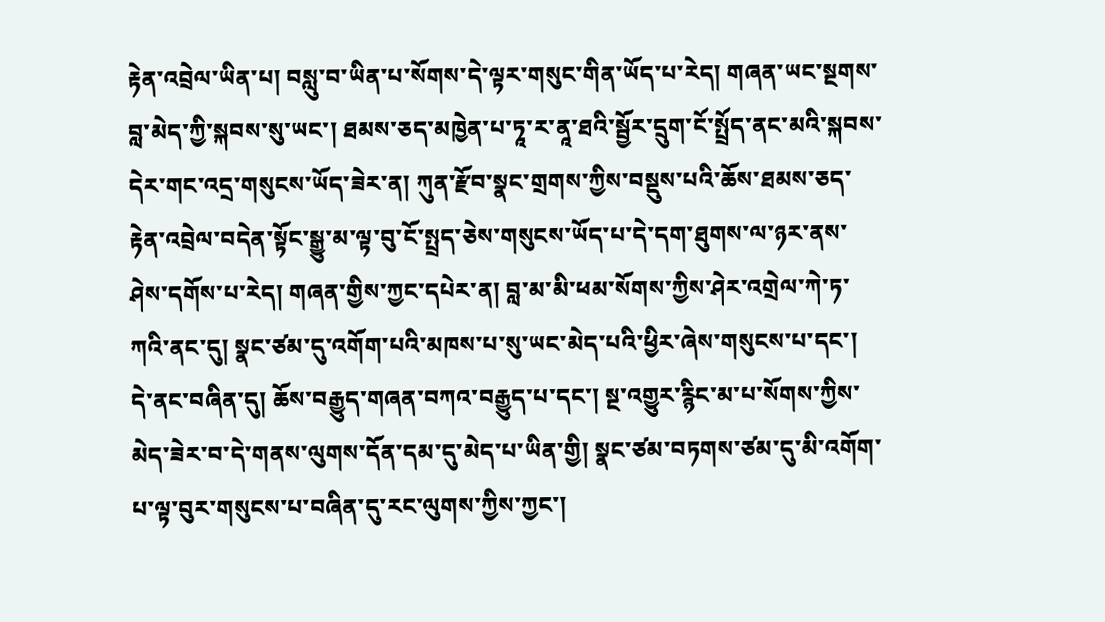རྟེན་འབྲེལ་ཡིན་པ། བསླུ་བ་ཡིན་པ་སོགས་དེ་ལྟར་གསུང་གིན་ཡོད་པ་རེད། གཞན་ཡང་སྔགས་བླ་མེད་ཀྱི་སྐབས་སུ་ཡང་། ཐམས་ཅད་མཁྱེན་པ་ཏཱ་ར་ནཱ་ཐའི་སྦྱོར་དྲུག་ངོ་སྤྲོད་ནང་མའི་སྐབས་དེར་གང་འདྲ་གསུངས་ཡོད་ཟེར་ན། ཀུན་རྫོབ་སྣང་གྲགས་ཀྱིས་བསྡུས་པའི་ཆོས་ཐམས་ཅད་རྟེན་འབྲེལ་བདེན་སྟོང་སྒྱུ་མ་ལྟ་བུ་ངོ་སྤྲད་ཅེས་གསུངས་ཡོད་པ་དེ་དག་ཐུགས་ལ་ཉར་ནས་ཤེས་དགོས་པ་རེད། གཞན་གྱིས་ཀྱང་དཔེར་ན། བླ་མ་མི་ཕམ་སོགས་ཀྱིས་ཤེར་འགྲེལ་ཀེ་ཏ་ཀའི་ནང་དུ། སྣང་ཙམ་དུ་འགོག་པའི་མཁས་པ་སུ་ཡང་མེད་པའི་ཕྱིར་ཞེས་གསུངས་པ་དང་། དེ་ནང་བཞིན་དུ། ཆོས་བརྒྱུད་གཞན་བཀའ་བརྒྱུད་པ་དང་། སྔ་འགྱུར་རྙིང་མ་པ་སོགས་ཀྱིས་མེད་ཟེར་བ་དེ་གནས་ལུགས་དོན་དམ་དུ་མེད་པ་ཡིན་གྱི། སྣང་ཙམ་བཏགས་ཙམ་དུ་མི་འགོག་པ་ལྟ་བུར་གསུངས་པ་བཞིན་དུ་རང་ལུགས་ཀྱིས་ཀྱང་།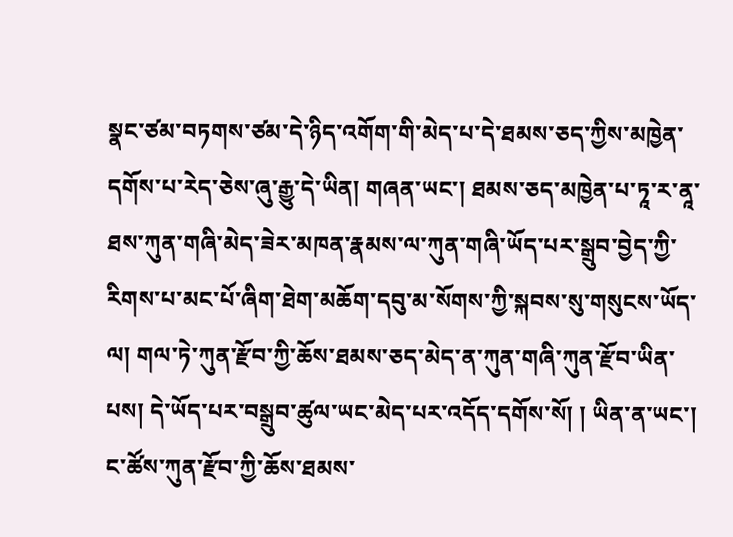སྣང་ཙམ་བཏགས་ཙམ་དེ་ཉིད་འགོག་གི་མེད་པ་དེ་ཐམས་ཅད་ཀྱིས་མཁྱེན་དགོས་པ་རེད་ཅེས་ཞུ་རྒྱུ་དེ་ཡིན། གཞན་ཡང་། ཐམས་ཅད་མཁྱེན་པ་ཏཱ་ར་ནཱ་ཐས་ཀུན་གཞི་མེད་ཟེར་མཁན་རྣམས་ལ་ཀུན་གཞི་ཡོད་པར་སྒྲུབ་བྱེད་ཀྱི་རིགས་པ་མང་པོ་ཞིག་ཐེག་མཆོག་དབུ་མ་སོགས་ཀྱི་སྐབས་སུ་གསུངས་ཡོད་ལ། གལ་ཏེ་ཀུན་རྫོབ་ཀྱི་ཆོས་ཐམས་ཅད་མེད་ན་ཀུན་གཞི་ཀུན་རྫོབ་ཡིན་པས། དེ་ཡོད་པར་བསྒྲུབ་ཚུལ་ཡང་མེད་པར་འདོད་དགོས་སོ། ། ཡིན་ན་ཡང་། ང་ཚོས་ཀུན་རྫོབ་ཀྱི་ཆོས་ཐམས་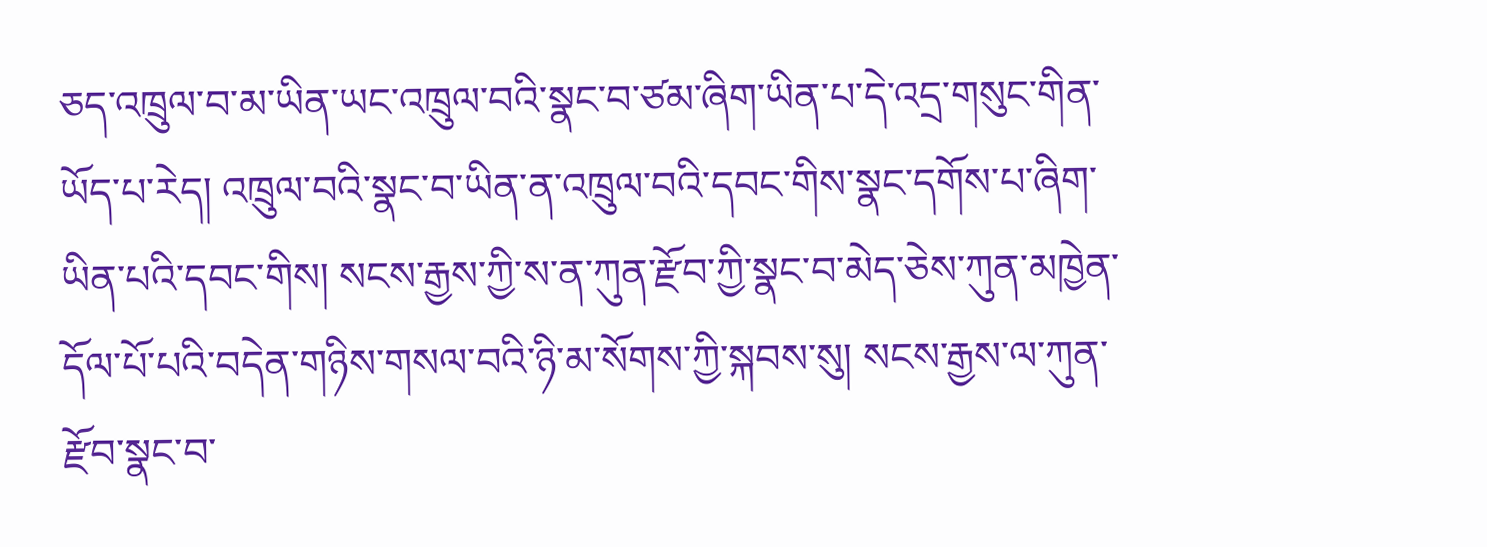ཅད་འཁྲུལ་བ་མ་ཡིན་ཡང་འཁྲུལ་བའི་སྣང་བ་ཙམ་ཞིག་ཡིན་པ་དེ་འདྲ་གསུང་གིན་ཡོད་པ་རེད། འཁྲུལ་བའི་སྣང་བ་ཡིན་ན་འཁྲུལ་བའི་དབང་གིས་སྣང་དགོས་པ་ཞིག་ཡིན་པའི་དབང་གིས། སངས་རྒྱས་ཀྱི་ས་ན་ཀུན་རྫོབ་ཀྱི་སྣང་བ་མེད་ཅེས་ཀུན་མཁྱེན་དོལ་པོ་པའི་བདེན་གཉིས་གསལ་བའི་ཉི་མ་སོགས་ཀྱི་སྐབས་སུ། སངས་རྒྱས་ལ་ཀུན་རྫོབ་སྣང་བ་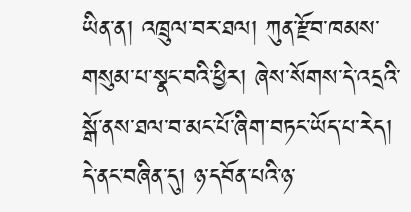ཡིན་ན། འཁྲུལ་བར་ཐལ། ཀུན་རྫོབ་ཁམས་གསུམ་པ་སྣང་བའི་ཕྱིར། ཞེས་སོགས་དེ་འདྲའི་སྒོ་ནས་ཐལ་བ་མང་པོ་ཞིག་བཏང་ཡོད་པ་རེད། དེ་ནང་བཞིན་དུ། ཉ་དབོན་པའི་ཉ་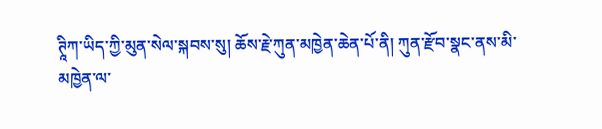ཊཱིཀ་ཡིད་ཀྱི་མུན་སེལ་སྐབས་སུ། ཆོས་རྗེ་ཀུན་མཁྱེན་ཆེན་པོ་ནི། ཀུན་རྫོབ་སྣང་ནས་མི་མཁྱེན་ལ་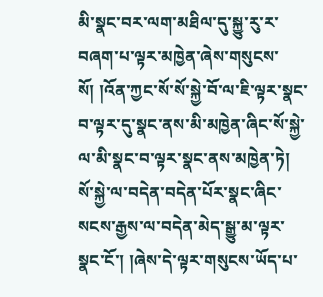མི་སྣང་བར་ལག་མཐིལ་དུ་སྐྱུ་རུ་ར་བཞག་པ་ལྟར་མཁྱེན་ཞེས་གསུངས་སོ། །འོན་ཀྱང་སོ་སོ་སྐྱེ་བོ་ལ་ཇི་ལྟར་སྣང་བ་ལྟར་དུ་སྣང་ནས་མི་མཁྱེན་ཞིང་སོ་སྐྱེ་ལ་མི་སྣང་བ་ལྟར་སྣང་ནས་མཁྱེན་ཏེ། སོ་སྐྱེ་ལ་བདེན་བདེན་པོར་སྣང་ཞིང་སངས་རྒྱས་ལ་བདེན་མེད་སྒྱུ་མ་ལྟར་སྣང་ངོ་། །ཞེས་དེ་ལྟར་གསུངས་ཡོད་པ་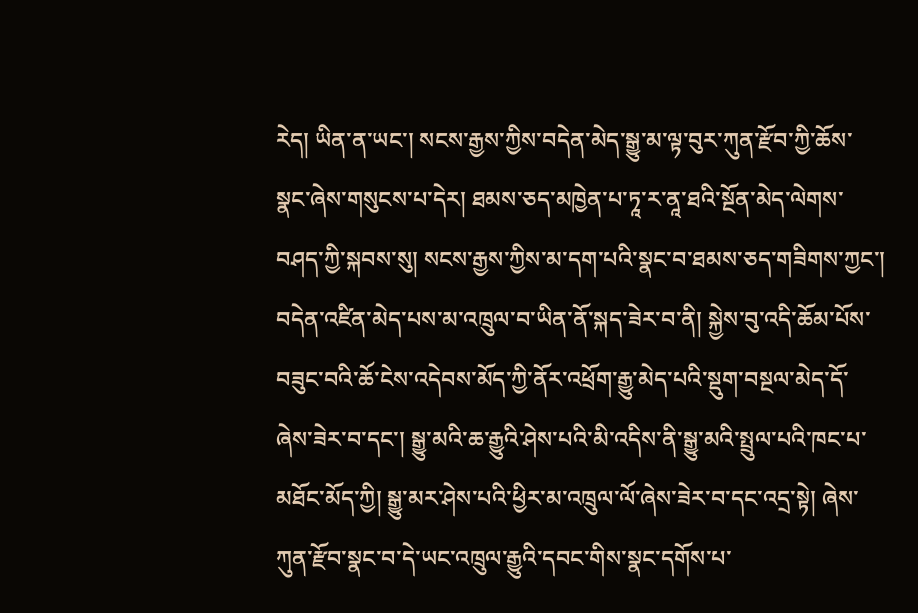རེད། ཡིན་ན་ཡང་། སངས་རྒྱས་ཀྱིས་བདེན་མེད་སྒྱུ་མ་ལྟ་བུར་ཀུན་རྫོབ་ཀྱི་ཆོས་སྣང་ཞེས་གསུངས་པ་དེར། ཐམས་ཅད་མཁྱེན་པ་ཏཱ་ར་ནཱ་ཐའི་སྔོན་མེད་ལེགས་བཤད་ཀྱི་སྐབས་སུ། སངས་རྒྱས་ཀྱིས་མ་དག་པའི་སྣང་བ་ཐམས་ཅད་གཟིགས་ཀྱང་། བདེན་འཛིན་མེད་པས་མ་འཁྲུལ་བ་ཡིན་ནོ་སྐད་ཟེར་བ་ནི། སྐྱེས་བུ་འདི་ཆོམ་པོས་བཟུང་བའི་ཆོ་ངེས་འདེབས་མོད་ཀྱི་ནོར་འཕྲོག་རྒྱུ་མེད་པའི་སྡུག་བསྔལ་མེད་དོ་ཞེས་ཟེར་བ་དང་། སྒྱུ་མའི་ཆ་རྒྱུའི་ཤེས་པའི་མི་འདིས་ནི་སྒྱུ་མའི་སྤྲུལ་པའི་ཁང་པ་མཐོང་མོད་ཀྱི། སྒྱུ་མར་ཤེས་པའི་ཕྱིར་མ་འཁྲུལ་ལོ་ཞེས་ཟེར་བ་དང་འདྲ་སྟེ། ཞེས་ཀུན་རྫོབ་སྣང་བ་དེ་ཡང་འཁྲུལ་རྒྱུའི་དབང་གིས་སྣང་དགོས་པ་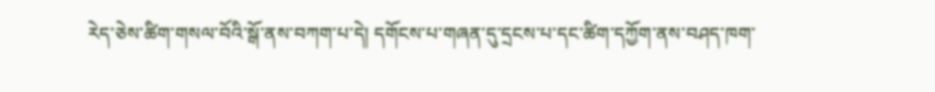རེད་ཅེས་ཚིག་གསལ་བོའི་སྒོ་ནས་བཀག་པ་དེ། དགོངས་པ་གཞན་དུ་དྲངས་པ་དང་ཚིག་དཀྱོག་ནས་བཤད་ཁག་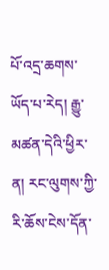པོ་འདྲ་ཆགས་ཡོད་པ་རེད། རྒྱུ་མཚན་དེའི་ཕྱིར་ན། རང་ལུགས་ཀྱི་རི་ཆོས་ངེས་དོན་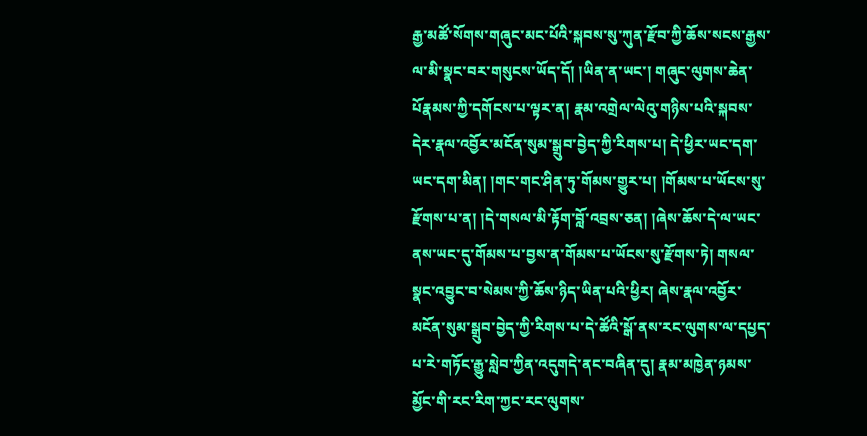རྒྱ་མཚོ་སོགས་གཞུང་མང་པོའི་སྐབས་སུ་ཀུན་རྫོབ་ཀྱི་ཆོས་སངས་རྒྱས་ལ་མི་སྣང་བར་གསུངས་ཡོད་དོ། །ཡིན་ན་ཡང་། གཞུང་ལུགས་ཆེན་པོརྣམས་ཀྱི་དགོངས་པ་ལྟར་ན། རྣམ་འགྲེལ་ལེའུ་གཉིས་པའི་སྐབས་དེར་རྣལ་འབྱོར་མངོན་སུམ་སྒྲུབ་བྱེད་ཀྱི་རིགས་པ། དེ་ཕྱིར་ཡང་དག་ཡང་དག་མིན། །གང་གང་ཤིན་ཏུ་གོམས་གྱུར་པ། །གོམས་པ་ཡོངས་སུ་རྫོགས་པ་ན། །དེ་གསལ་མི་རྟོག་བློ་འབྲས་ཅན། །ཞེས་ཆོས་དེ་ལ་ཡང་ནས་ཡང་དུ་གོམས་པ་བྱས་ན་གོམས་པ་ཡོངས་སུ་རྫོགས་ཏེ། གསལ་སྣང་འབྱུང་བ་སེམས་ཀྱི་ཆོས་ཉིད་ཡིན་པའི་ཕྱིར། ཞེས་རྣལ་འབྱོར་མངོན་སུམ་སྒྲུབ་བྱེད་ཀྱི་རིགས་པ་དེ་ཚོའི་སྒོ་ནས་རང་ལུགས་ལ་དཔྱད་པ་རེ་གཏོང་རྒྱུ་སླེབ་ཀྱིན་འདུགདེ་ནང་བཞིན་དུ། རྣམ་མཁྱེན་ཉམས་མྱོང་གི་རང་རིག་ཀྱང་རང་ལུགས་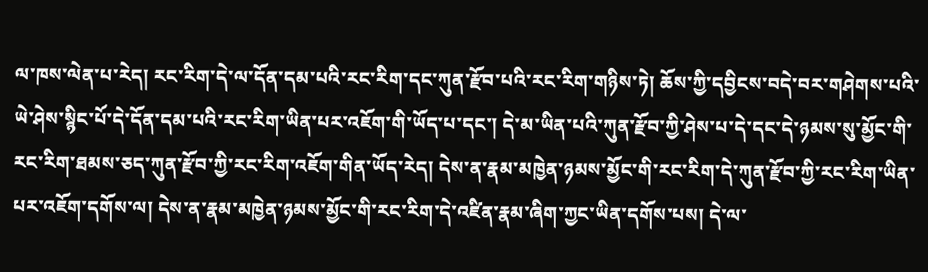ལ་ཁས་ལེན་པ་རེད། རང་རིག་དེ་ལ་དོན་དམ་པའི་རང་རིག་དང་ཀུན་རྫོབ་པའི་རང་རིག་གཉིས་ཏེ། ཆོས་ཀྱི་དབྱིངས་བདེ་བར་གཤེགས་པའི་ཡེ་ཤེས་སྙིང་པོ་དེ་དོན་དམ་པའི་རང་རིག་ཡིན་པར་འཇོག་གི་ཡོད་པ་དང་། དེ་མ་ཡིན་པའི་ཀུན་རྫོབ་ཀྱི་ཤེས་པ་དེ་དང་དེ་ཉམས་སུ་མྱོང་གི་རང་རིག་ཐམས་ཅད་ཀུན་རྫོབ་ཀྱི་རང་རིག་འཇོག་གིན་ཡོད་རེད། དེས་ན་རྣམ་མཁྱེན་ཉམས་མྱོང་གི་རང་རིག་དེ་ཀུན་རྫོབ་ཀྱི་རང་རིག་ཡིན་པར་འཇོག་དགོས་ལ། དེས་ན་རྣམ་མཁྱེན་ཉམས་མྱོང་གི་རང་རིག་དེ་འཛིན་རྣམ་ཞིག་ཀྱང་ཡིན་དགོས་པས། དེ་ལ་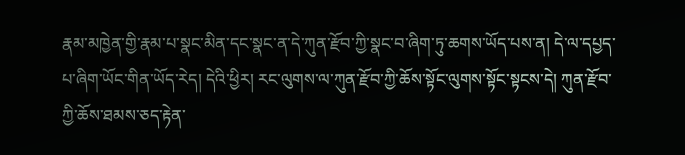རྣམ་མཁྱེན་གྱི་རྣམ་པ་སྣང་མིན་དང་སྣང་ན་དེ་ཀུན་རྫོབ་ཀྱི་སྣང་བ་ཞིག་ཏུ་ཆགས་ཡོད་པས་ན། དེ་ལ་དཔྱད་པ་ཞིག་ཡོང་གིན་ཡོད་རེད། དེའི་ཕྱིར། རང་ལུགས་ལ་ཀུན་རྫོབ་ཀྱི་ཆོས་སྟོང་ལུགས་སྟོང་སྟངས་དེ། ཀུན་རྫོབ་ཀྱི་ཆོས་ཐམས་ཅད་རྟེན་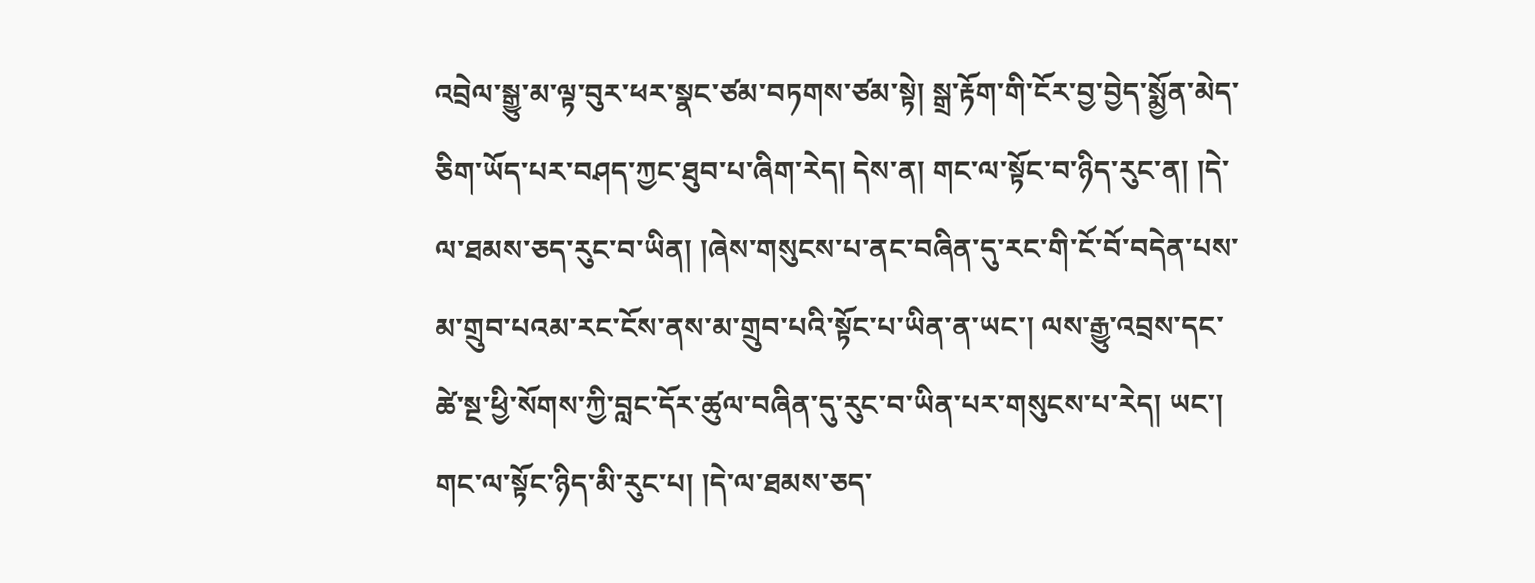འབྲེལ་སྒྱུ་མ་ལྟ་བུར་ཕར་སྣང་ཙམ་བཏགས་ཙམ་སྟེ། སྒྲ་རྟོག་གི་ངོར་བྱ་བྱེད་སྨྱོན་མེད་ཅིག་ཡོད་པར་བཤད་ཀྱང་ཐུབ་པ་ཞིག་རེད། དེས་ན། གང་ལ་སྟོང་བ་ཉིད་རུང་ན། །དེ་ལ་ཐམས་ཅད་རུང་བ་ཡིན། །ཞེས་གསུངས་པ་ནང་བཞིན་དུ་རང་གི་ངོ་བོ་བདེན་པས་མ་གྲུབ་པའམ་རང་ངོས་ནས་མ་གྲུབ་པའི་སྟོང་པ་ཡིན་ན་ཡང་། ལས་རྒྱུ་འབྲས་དང་ཚེ་སྔ་ཕྱི་སོགས་ཀྱི་བླང་དོར་ཚུལ་བཞིན་དུ་རུང་བ་ཡིན་པར་གསུངས་པ་རེད། ཡང་། གང་ལ་སྟོང་ཉིད་མི་རུང་པ། །དེ་ལ་ཐམས་ཅད་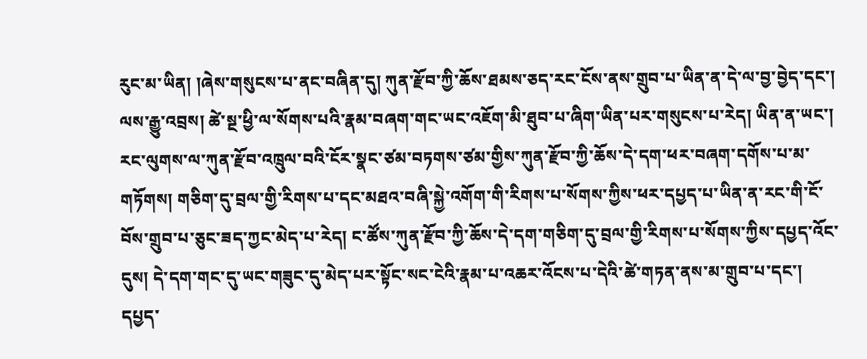རུང་མ་ཡིན། །ཞེས་གསུངས་པ་ནང་བཞིན་དུ། ཀུན་རྫོབ་ཀྱི་ཆོས་ཐམས་ཅད་རང་ངོས་ནས་གྲུབ་པ་ཡིན་ན་དེ་ལ་བྱ་བྱེད་དང་། ལས་རྒྱུ་འབྲས། ཚེ་སྔ་ཕྱི་ལ་སོགས་པའི་རྣམ་བཞག་གང་ཡང་འཇོག་མི་ཐུབ་པ་ཞིག་ཡིན་པར་གསུངས་པ་རེད། ཡིན་ན་ཡང་། རང་ལུགས་ལ་ཀུན་རྫོབ་འཁྲུལ་བའི་ངོར་སྣང་ཙམ་བཏགས་ཙམ་གྱིས་ཀུན་རྫོབ་ཀྱི་ཆོས་དེ་དག་ཕར་བཞག་དགོས་པ་མ་གཏོགས། གཅིག་དུ་བྲལ་གྱི་རིགས་པ་དང་མཐའ་བཞི་སྐྱེ་འགོག་གི་རིགས་པ་སོགས་ཀྱིས་ཕར་དཔྱད་པ་ཡིན་ན་རང་གི་ངོ་བོས་གྲུབ་པ་ཅུང་ཟད་ཀྱང་མེད་པ་རེད། ང་ཚོས་ཀུན་རྫོབ་ཀྱི་ཆོས་དེ་དག་གཅིག་དུ་བྲལ་གྱི་རིགས་པ་སོགས་ཀྱིས་དཔྱད་འོང་དུས། དེ་དག་གང་དུ་ཡང་གཟུང་དུ་མེད་པར་སྟོང་སང་ངེའི་རྣམ་པ་འཆར་འོངས་པ་དེའི་ཚེ་གཏན་ནས་མ་གྲུབ་པ་དང་། དཔྱད་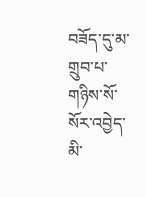བཟོད་དུ་མ་གྲུབ་པ་གཉིས་སོ་སོར་འབྱེད་མི་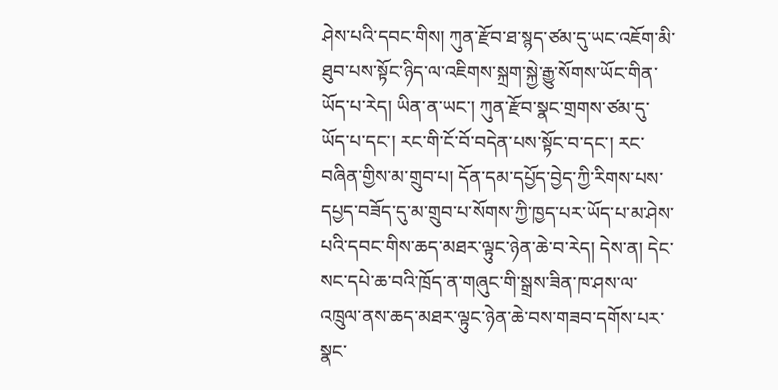ཤེས་པའི་དབང་གིས། ཀུན་རྫོབ་ཐ་སྙད་ཙམ་དུ་ཡང་འཇོག་མི་ཐུབ་པས་སྟོང་ཉིད་ལ་འཇིགས་སྐྲག་སྐྱེ་རྒྱུ་སོགས་ཡོང་གིན་ཡོད་པ་རེད། ཡིན་ན་ཡང་། ཀུན་རྫོབ་སྣང་གྲགས་ཙམ་དུ་ཡོད་པ་དང་། རང་གི་ངོ་བོ་བདེན་པས་སྟོང་བ་དང་། རང་བཞིན་གྱིས་མ་གྲུབ་པ། དོན་དམ་དཔྱོད་བྱེད་ཀྱི་རིགས་པས་དཔྱད་བཟོད་དུ་མ་གྲུབ་པ་སོགས་ཀྱི་ཁྱད་པར་ཡོད་པ་མ་ཤེས་པའི་དབང་གིས་ཆད་མཐར་ལྟུང་ཉེན་ཆེ་བ་རེད། དེས་ན། དེང་སང་དཔེ་ཆ་བའི་ཁྲོད་ན་གཞུང་གི་སྒྲས་ཟིན་ཁ་ཤས་ལ་འཁྲུལ་ནས་ཆད་མཐར་ལྟུང་ཉེན་ཆེ་བས་གཟབ་དགོས་པར་སྣང་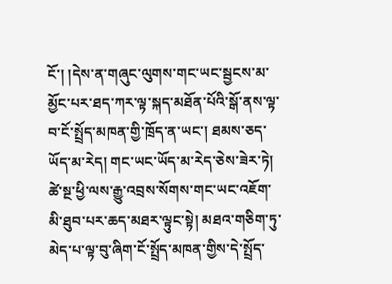ངོ་། །དེས་ན་གཞུང་ལུགས་གང་ཡང་སྦྱངས་མ་མྱོང་པར་ཐད་ཀར་ལྟ་སྐད་མཐོན་པོའི་སྒོ་ནས་ལྟ་བ་ངོ་སྤྲོད་མཁན་གྱི་ཁྲོད་ན་ཡང་། ཐམས་ཅད་ཡོད་མ་རེད། གང་ཡང་ཡོད་མ་རེད་ཅེས་ཟེར་ཏེ། ཚེ་སྔ་ཕྱི་ལས་རྒྱུ་འབྲས་སོགས་གང་ཡང་འཇོག་མི་ཐུབ་པར་ཆད་མཐར་ལྟུང་སྟེ། མཐའ་གཅིག་ཏུ་མེད་པ་ལྟ་བུ་ཞིག་ངོ་སྤྲོད་མཁན་གྱིས་དེ་སྤྲོད་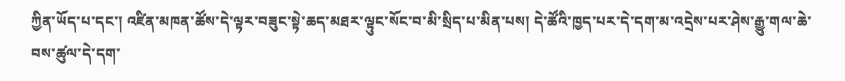ཀྱིན་ཡོད་པ་དང་། འཛིན་མཁན་ཚོས་དེ་ལྟར་བཟུང་སྟེ་ཆད་མཐར་ལྟུང་སོང་བ་མི་སྲིད་པ་མིན་པས། དེ་ཚོའི་ཁྱད་པར་དེ་དག་མ་འདྲེས་པར་ཤེས་རྒྱུ་གལ་ཆེ་བས་ཚུལ་དེ་དག་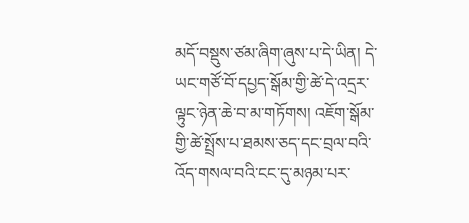མདོ་བསྡུས་ཙམ་ཞིག་ཞུས་པ་དེ་ཡིན། དེ་ཡང་གཙོ་བོ་དཔྱད་སྒོམ་གྱི་ཚེ་དེ་འདྲར་ལྟུང་ཉེན་ཆེ་བ་མ་གཏོགས། འཇོག་སྒོམ་གྱི་ཚེ་སྤྲོས་པ་ཐམས་ཅད་དང་བྲལ་བའི་འོད་གསལ་བའི་ངང་དུ་མཉམ་པར་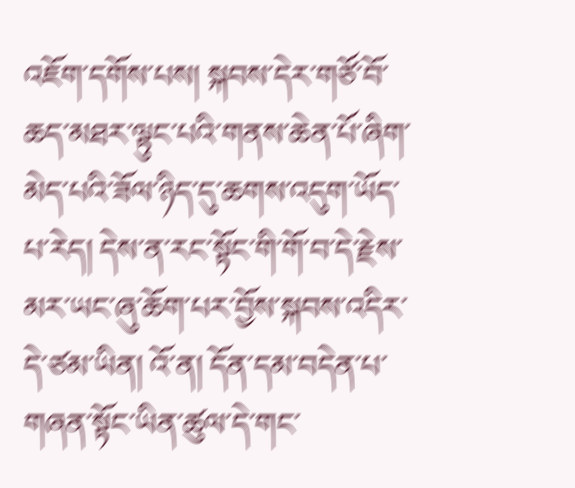འཇོག་དགོས་པས། སྐབས་དེར་གཙོ་བོ་ཆད་མཐར་ལྟུང་པའི་གནས་ཆེན་པོ་ཞིག་མེད་པའི་ཟོལ་ཉིད་དུ་ཆགས་འདུག་ཡོད་པ་རེད། དེས་ན་རང་སྟོང་གི་གོ་བ་དེ་རྗེས་མར་ཡང་ཞུ་ཆོག་པར་བྱོས་སྐབས་འདིར་དེ་ཙམ་ཡིན། འོ་ན། དོན་དམ་བདེན་པ་གཞན་སྟོང་ཡིན་ཚུལ་དེ་གང་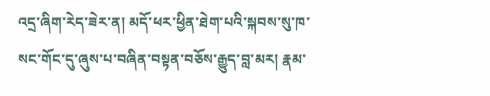འདྲ་ཞིག་རེད་ཟེར་ན། མདོ་ཕར་ཕྱིན་ཐེག་པའི་སྐབས་སུ་ཁ་སང་གོང་དུ་ཞུས་པ་བཞིན་བསྟན་བཅོས་རྒྱུད་བླ་མར། རྣམ་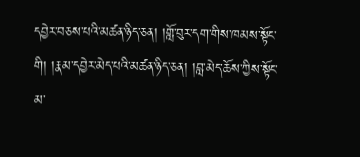དབྱེར་བཅས་པའི་མཚན་ཉིད་ཅན། །གློ་བུར་དག་གིས་ཁམས་སྟོང་གི། །རྣམ་དབྱེར་མེད་པའི་མཚན་ཉིད་ཅན། །བླ་མེད་ཆོས་ཀྱིས་སྟོང་མ་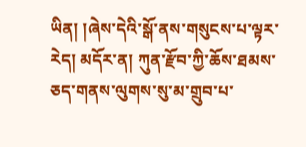ཡིན། །ཞེས་དེའི་སྒོ་ནས་གསུངས་པ་ལྟར་རེད། མདོར་ན། ཀུན་རྫོབ་ཀྱི་ཆོས་ཐམས་ཅད་གནས་ལུགས་སུ་མ་གྲུབ་པ་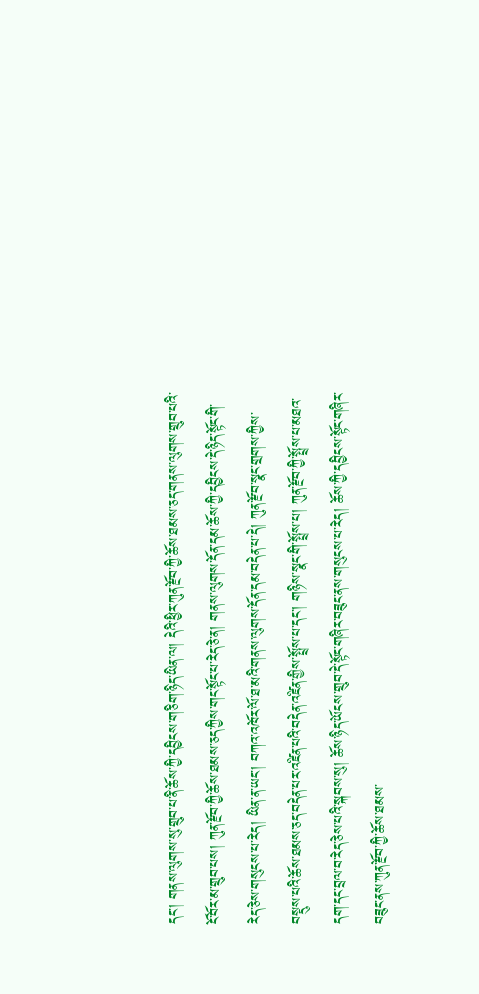དང་། གནས་ལུགས་སུ་གྲུབ་པ་ནི་ཆོས་ཀྱི་དབྱིངས་གཅིག་ཉིད་ཡིན་ལ། དེའི་ཕྱིར་ཀུན་རྫོབ་ཀྱི་ཆོས་ཐམས་ཅད་གནས་ལུགས་གྲུབ་པའི་ངོ་བོར་མ་གྲུབ་པས། ཀུན་རྫོབ་ཀྱི་ཆོས་ཐམས་ཅད་ཀྱིས་གང་སྟོང་པ་རེད་ཅེ་ན། གནས་ལུགས་དོན་དམ་ཆོས་ཀྱི་དབྱིངས་དེ་ཉིད་སྟོང་གི་རེད་ཅེས་གསུངས་པ་རེད། ཡིན་ན་ཡང་། བཀའ་འཁོར་ལོ་ཐ་མའི་གནས་ལུགས་དོན་དམ་བདེན་པ་དེ། ཀུན་རྫོབ་སྣང་གྲགས་ཀྱིས་བསྡུས་པའི་ཆོས་ཐམས་ཅད་བདེན་པར་འཛིན་པའི་བདེན་འཛིན་གྱིས་སྤྲོས་པ་དང་། གཉིས་སྣང་གི་སྤྲོས་པ། ཀུན་རྫོབ་ཀྱི་སྤྲོས་པ་མཐའ་དག་དང་བྲལ་བ་རེད་ཅེས་པའི་སྐབས་སུ། ཆོས་ཉིད་ཡོངས་གྲུབ་དེ་སྟོང་གཞིར་བཟུང་ནས་གསུངས་པ་རེད། ཆོས་ཀྱི་དབྱིངས་སྟོང་གཞིར་བཟུང་ནས་ཀུན་རྫོབ་ཀྱི་ཆོས་ཐམས་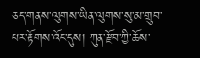ཅད་གནས་ལུགས་ཡིན་ལུགས་སུ་མ་གྲུབ་པར་རྟོགས་འོང་དུས། ཀུན་རྫོབ་ཀྱི་ཆོས་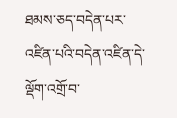ཐམས་ཅད་བདེན་པར་འཛིན་པའི་བདེན་འཛིན་དེ་ལྡོག་འགྲོ་བ་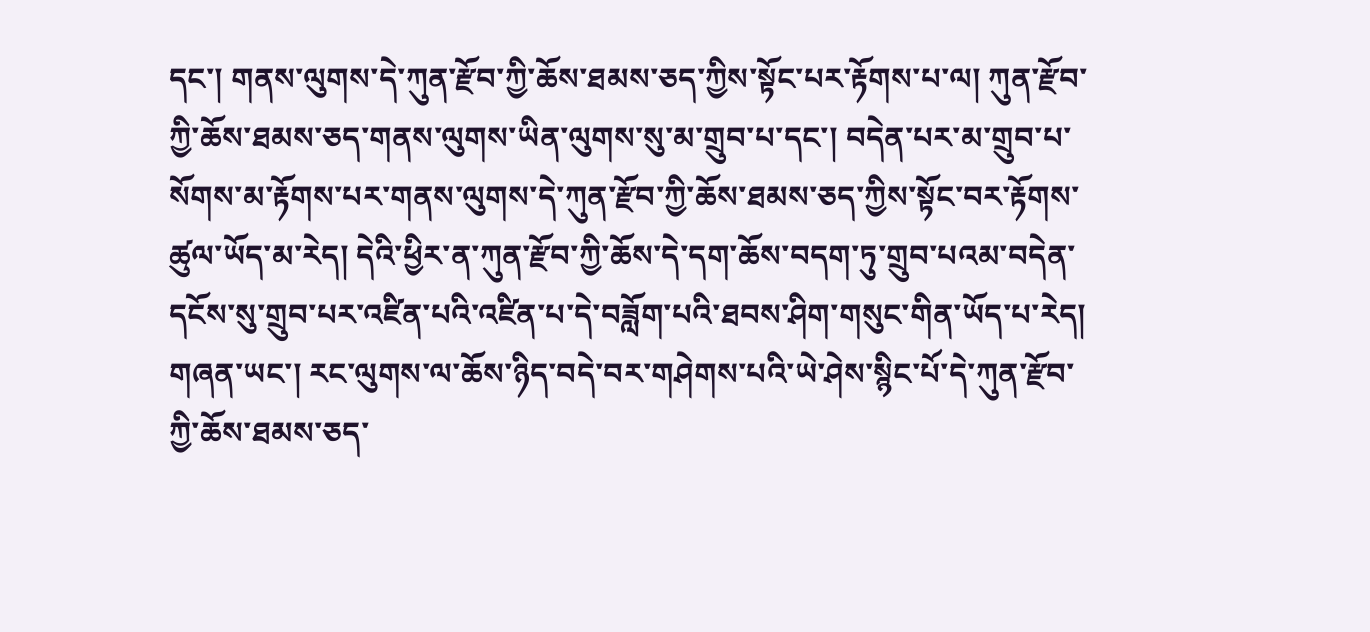དང་། གནས་ལུགས་དེ་ཀུན་རྫོབ་ཀྱི་ཆོས་ཐམས་ཅད་ཀྱིས་སྟོང་པར་རྟོགས་པ་ལ། ཀུན་རྫོབ་ཀྱི་ཆོས་ཐམས་ཅད་གནས་ལུགས་ཡིན་ལུགས་སུ་མ་གྲུབ་པ་དང་། བདེན་པར་མ་གྲུབ་པ་སོགས་མ་རྟོགས་པར་གནས་ལུགས་དེ་ཀུན་རྫོབ་ཀྱི་ཆོས་ཐམས་ཅད་ཀྱིས་སྟོང་བར་རྟོགས་ཚུལ་ཡོད་མ་རེད། དེའི་ཕྱིར་ན་ཀུན་རྫོབ་ཀྱི་ཆོས་དེ་དག་ཆོས་བདག་ཏུ་གྲུབ་པའམ་བདེན་དངོས་སུ་གྲུབ་པར་འཛིན་པའི་འཛིན་པ་དེ་བཟློག་པའི་ཐབས་ཤིག་གསུང་གིན་ཡོད་པ་རེད། གཞན་ཡང་། རང་ལུགས་ལ་ཆོས་ཉིད་བདེ་བར་གཤེགས་པའི་ཡེ་ཤེས་སྙིང་པོ་དེ་ཀུན་རྫོབ་ཀྱི་ཆོས་ཐམས་ཅད་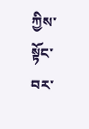ཀྱིས་སྟོང་བར་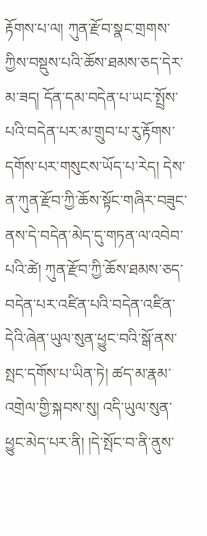རྟོགས་པ་ལ། ཀུན་རྫོབ་སྣང་གྲགས་ཀྱིས་བསྡུས་པའི་ཆོས་ཐམས་ཅད་དེར་མ་ཟད། དོན་དམ་བདེན་པ་ཡང་སྤྲོས་པའི་བདེན་པར་མ་གྲུབ་པ་རུ་རྟོགས་དགོས་པར་གསུངས་ཡོད་པ་རེད། དེས་ན་ཀུན་རྫོབ་ཀྱི་ཆོས་སྟོང་གཞིར་བཟུང་ནས་དེ་བདེན་མེད་དུ་གཏན་ལ་འབེབ་པའི་ཚེ། ཀུན་རྫོབ་ཀྱི་ཆོས་ཐམས་ཅད་བདེན་པར་འཛིན་པའི་བདེན་འཛིན་དེའི་ཞེན་ཡུལ་སུན་ཕྱུང་བའི་སྒོ་ནས་སྤང་དགོས་པ་ཡིན་ཏེ། ཚད་མ་རྣམ་འགྲེལ་གྱི་སྐབས་སུ། འདི་ཡུལ་སུན་ཕྱུང་མེད་པར་ནི། །དེ་སྤོང་བ་ནི་ནུས་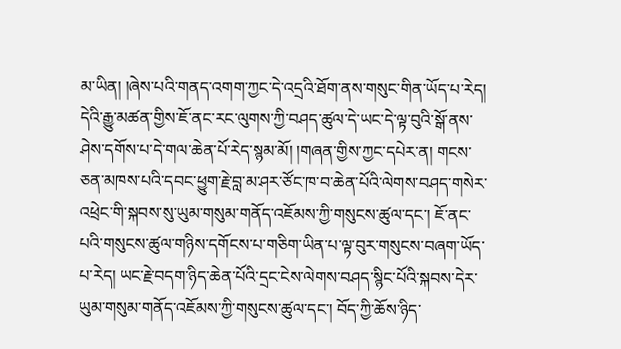མ་ཡིན། །ཞེས་པའི་གནད་འགག་ཀྱང་དེ་འདྲའི་ཐོག་ནས་གསུང་གིན་ཡོད་པ་རེད། དེའི་རྒྱུ་མཚན་གྱིས་ཇོ་ནང་རང་ལུགས་ཀྱི་བཤད་ཚུལ་དེ་ཡང་དེ་ལྟ་བུའི་སྒོ་ནས་ཤེས་དགོས་པ་དེ་གལ་ཆེན་པོ་རེད་སྙམ་མོ། །གཞན་གྱིས་ཀྱང་དཔེར་ན། གངས་ཅན་མཁས་པའི་དབང་ཕྱུག་རྗེ་བླ་མ་ཤར་ཙོང་ཁ་བ་ཆེན་པོའི་ལེགས་བཤད་གསེར་འཕྲེང་གི་སྐབས་སུ་ཡུམ་གསུམ་གནོད་འཇོམས་ཀྱི་གསུངས་ཚུལ་དང་། ཇོ་ནང་པའི་གསུངས་ཚུལ་གཉིས་དགོངས་པ་གཅིག་ཡིན་པ་ལྟ་བུར་གསུངས་བཞག་ཡོད་པ་རེད། ཡང་རྗེ་བདག་ཉིད་ཆེན་པོའི་དྲང་ངེས་ལེགས་བཤད་སྙིང་པོའི་སྐབས་དེར་ཡུམ་གསུམ་གནོད་འཇོམས་ཀྱི་གསུངས་ཚུལ་དང་། བོད་ཀྱི་ཆོས་ཉིད་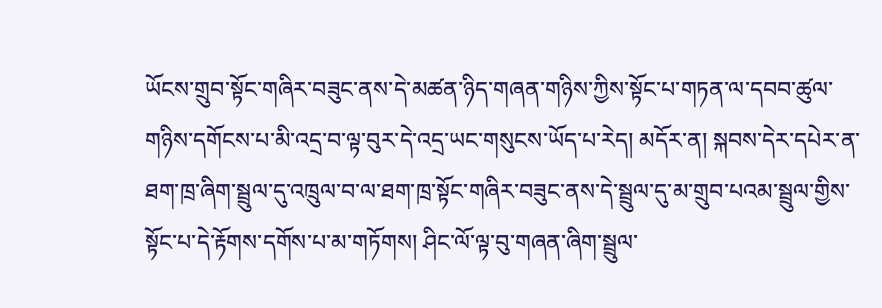ཡོངས་གྲུབ་སྟོང་གཞིར་བཟུང་ནས་དེ་མཚན་ཉིད་གཞན་གཉིས་ཀྱིས་སྟོང་པ་གཏན་ལ་དབབ་ཚུལ་གཉིས་དགོངས་པ་མི་འདྲ་བ་ལྟ་བུར་དེ་འདྲ་ཡང་གསུངས་ཡོད་པ་རེད། མདོར་ན། སྐབས་དེར་དཔེར་ན་ཐག་ཁྲ་ཞིག་སྦྲུལ་དུ་འཁྲུལ་བ་ལ་ཐག་ཁྲ་སྟོང་གཞིར་བཟུང་ནས་དེ་སྦྲུལ་དུ་མ་གྲུབ་པའམ་སྦྲུལ་གྱིས་སྟོང་པ་དེ་རྟོགས་དགོས་པ་མ་གཏོགས། ཤིང་ལོ་ལྟ་བུ་གཞན་ཞིག་སྦྲུལ་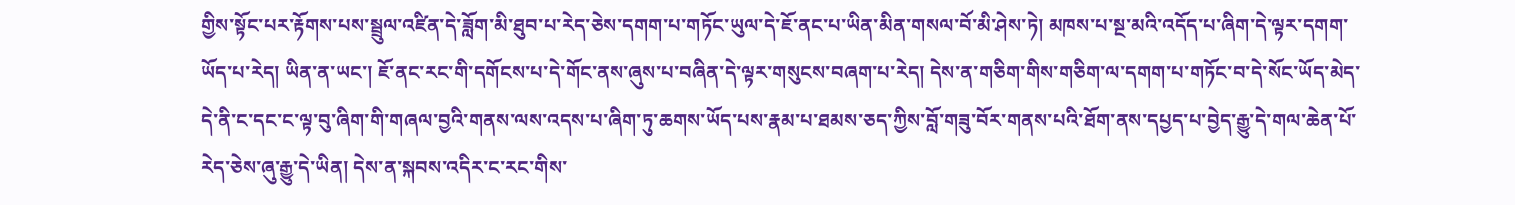གྱིས་སྟོང་པར་རྟོགས་པས་སྦྲུལ་འཛིན་དེ་ཟློག་མི་ཐུབ་པ་རེད་ཅེས་དགག་པ་གཏོང་ཡུལ་དེ་ཇོ་ནང་པ་ཡིན་མིན་གསལ་བོ་མི་ཤེས་ཏེ། མཁས་པ་སྔ་མའི་འདོད་པ་ཞིག་དེ་ལྟར་དགག་ཡོད་པ་རེད། ཡིན་ན་ཡང་། ཇོ་ནང་རང་གི་དགོངས་པ་དེ་གོང་ནས་ཞུས་པ་བཞིན་དེ་ལྟར་གསུངས་བཞག་པ་རེད། དེས་ན་གཅིག་གིས་གཅིག་ལ་དགག་པ་གཏོང་བ་དེ་སོང་ཡོད་མེད་དེ་ནི་ང་དང་ང་ལྟ་བུ་ཞིག་གི་གཞལ་བྱའི་གནས་ལས་འདས་པ་ཞིག་ཏུ་ཆགས་ཡོད་པས་རྣམ་པ་ཐམས་ཅད་ཀྱིས་བློ་གཟུ་བོར་གནས་པའི་ཐོག་ནས་དཔྱད་པ་བྱེད་རྒྱུ་དེ་གལ་ཆེན་པོ་རེད་ཅེས་ཞུ་རྒྱུ་དེ་ཡིན། དེས་ན་སྐབས་འདིར་ང་རང་གིས་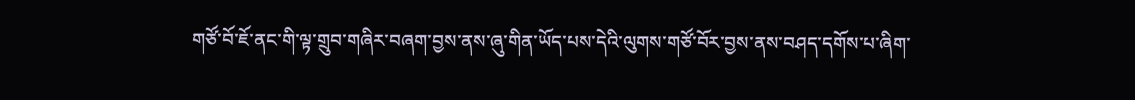གཙོ་བོ་ཇོ་ནང་གི་ལྟ་གྲུབ་གཞིར་བཞག་བྱས་ནས་ཞུ་གིན་ཡོད་པས་དེའི་ལུགས་གཙོ་བོར་བྱས་ནས་བཤད་དགོས་པ་ཞིག་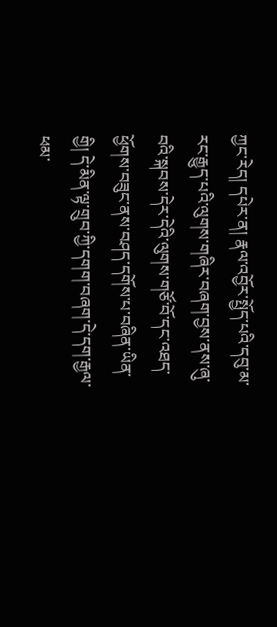ཀྱང་རེད། དཔེར་ན། རྣལ་འབྱོར་སྤྱོད་པའི་དབུ་མ་རང་རྒྱུད་པའི་ལུགས་གཞིར་བཞག་བྱས་ནས་ཞུ་བའི་སྐབས་དེར་དེའི་ལུགས་གཙོ་བོ་དང་འཐད་ཕྱོགས་བཟུང་ནས་བཤད་དགོས་པ་བཞིན་ཡིན་གྱི། དེ་མིན་ལྟ་གྲུབ་ཀྱི་དགག་བཞག་དེ་དག་རྒྱལ་ཕམ་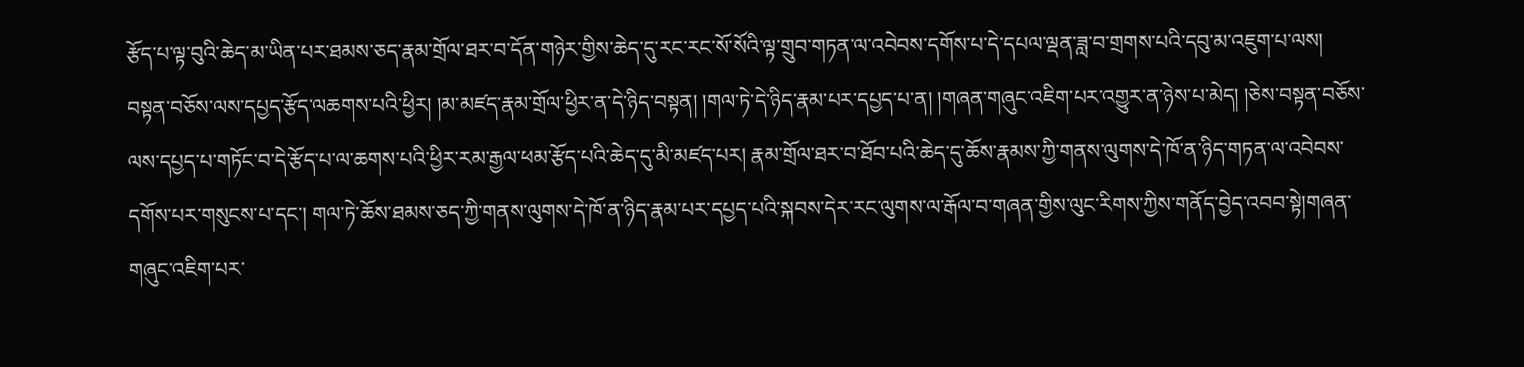རྩོད་པ་ལྟ་བུའི་ཆེད་མ་ཡིན་པར་ཐམས་ཅད་རྣམ་གྲོལ་ཐར་བ་དོན་གཉེར་གྱིས་ཆེད་དུ་རང་རང་སོ་སོའི་ལྟ་གྲུབ་གཏན་ལ་འབེབས་དགོས་པ་དེ་དཔལ་ལྡན་ཟླ་བ་གྲགས་པའི་དབུ་མ་འཇུག་པ་ལས། བསྟན་བཅོས་ལས་དཔྱད་རྩོད་ལཆགས་པའི་ཕྱིར། །མ་མཛད་རྣམ་གྲོལ་ཕྱིར་ན་དེ་ཉིད་བསྟན། །གལ་ཏེ་དེ་ཉིད་རྣམ་པར་དཔྱད་པ་ན། །གཞན་གཞུང་འཇིག་པར་འགྱུར་ན་ཉེས་པ་མེད། །ཅེས་བསྟན་བཅོས་ལས་དཔྱད་པ་གཏོང་བ་དེ་རྩོད་པ་ལ་ཆགས་པའི་ཕྱིར་རམ་རྒྱལ་ཕམ་རྩོད་པའི་ཆེད་དུ་མི་མཛད་པར། རྣམ་གྲོལ་ཐར་བ་ཐོབ་པའི་ཆེད་དུ་ཆོས་རྣམས་ཀྱི་གནས་ལུགས་དེ་ཁོ་ན་ཉིད་གཏན་ལ་འབེབས་དགོས་པར་གསུངས་པ་དང་། གལ་ཏེ་ཆོས་ཐམས་ཅད་ཀྱི་གནས་ལུགས་དེ་ཁོ་ན་ཉིད་རྣམ་པར་དཔྱད་པའི་སྐབས་དེར་རང་ལུགས་ལ་རྒོལ་བ་གཞན་གྱིས་ལུང་རིགས་ཀྱིས་གནོད་བྱེད་འབབ་སྟེ།གཞན་གཞུང་འཇིག་པར་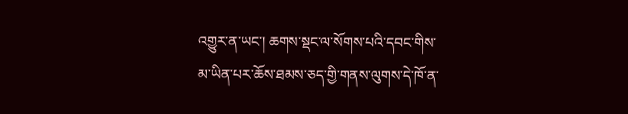འགྱུར་ན་ཡང་། ཆགས་སྡང་ལ་སོགས་པའི་དབང་གིས་མ་ཡིན་པར་ཆོས་ཐམས་ཅད་གྱི་གནས་ལུགས་དེ་ཁོ་ན་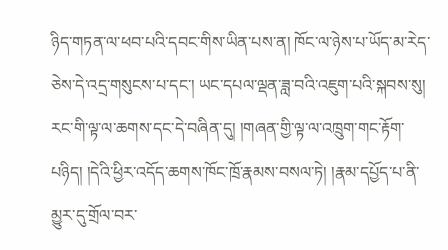ཉིད་གཏན་ལ་ཕབ་པའི་དབང་གིས་ཡིན་པས་ན། ཁོང་ལ་ཉེས་པ་ཡོད་མ་རེད་ཅེས་དེ་འདྲ་གསུངས་པ་དང་། ཡང་དཔལ་ལྡན་ཟླ་བའི་འཇུག་པའི་སྐབས་སུ། རང་གི་ལྟ་ལ་ཆགས་དང་དེ་བཞིན་དུ། །གཞན་གྱི་ལྟ་ལ་འཁྲུག་གང་རྟོག་པཉིད། །དེའི་ཕྱིར་འདོད་ཆགས་ཁོང་ཁྲོ་རྣམས་བསལ་ཏེ། །རྣམ་དཔྱོད་པ་ནི་མྱུར་དུ་གྲོལ་བར་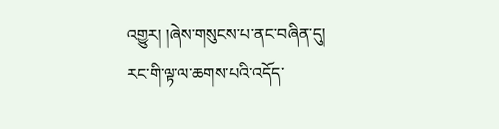འགྱུར། །ཞེས་གསུངས་པ་ནང་བཞིན་དུ། རང་གི་ལྟ་ལ་ཆགས་པའི་འདོད་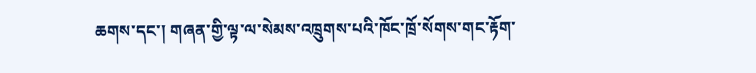ཆགས་དང་། གཞན་གྱི་ལྟ་ལ་སེམས་འཁྲུགས་པའི་ཁོང་ཁྲོ་སོགས་གང་རྟོག་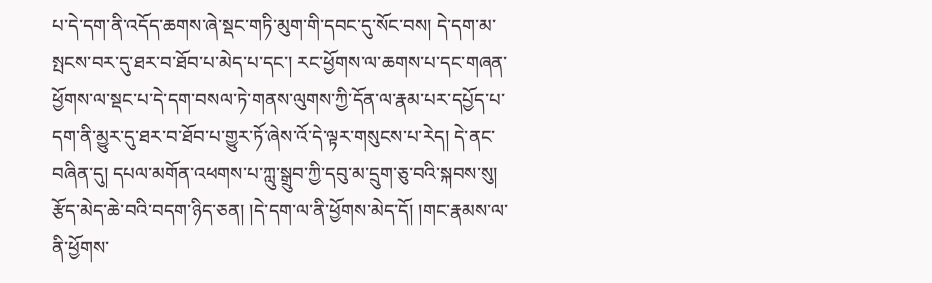པ་དེ་དག་ནི་འདོད་ཆགས་ཞེ་སྡང་གཏི་མུག་གི་དབང་དུ་སོང་བས། དེ་དག་མ་སྤངས་བར་དུ་ཐར་བ་ཐོབ་པ་མེད་པ་དང་། རང་ཕྱོགས་ལ་ཆགས་པ་དང་གཞན་ཕྱོགས་ལ་སྡང་པ་དེ་དག་བསལ་ཏེ་གནས་ལུགས་ཀྱི་དོན་ལ་རྣམ་པར་དཔྱོད་པ་དག་ནི་མྱུར་དུ་ཐར་བ་ཐོབ་པ་གྱུར་ཏོ་ཞེས་འོ་དེ་ལྟར་གསུངས་པ་རེད། དེ་ནང་བཞིན་དུ། དཔལ་མགོན་འཕགས་པ་ཀླུ་སྒྲུབ་ཀྱི་དབུ་མ་དྲུག་ཅུ་བའི་སྐབས་སུ། རྩོད་མེད་ཆེ་བའི་བདག་ཉིད་ཅན། །དེ་དག་ལ་ནི་ཕྱོགས་མེད་དོ། །གང་རྣམས་ལ་ནི་ཕྱོགས་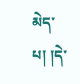མེད་པ། །དེ་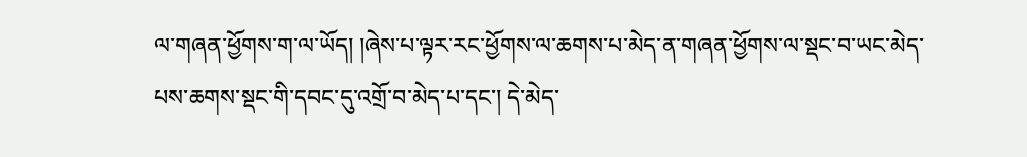ལ་གཞན་ཕྱོགས་ག་ལ་ཡོད། །ཞེས་པ་ལྟར་རང་ཕྱོགས་ལ་ཆགས་པ་མེད་ན་གཞན་ཕྱོགས་ལ་སྡང་བ་ཡང་མེད་པས་ཆགས་སྡང་གི་དབང་དུ་འགྲོ་བ་མེད་པ་དང་། དེ་མེད་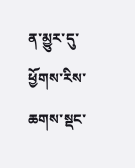ན་མྱུར་དུ་ཕྱོགས་རིས་ཆགས་སྡང་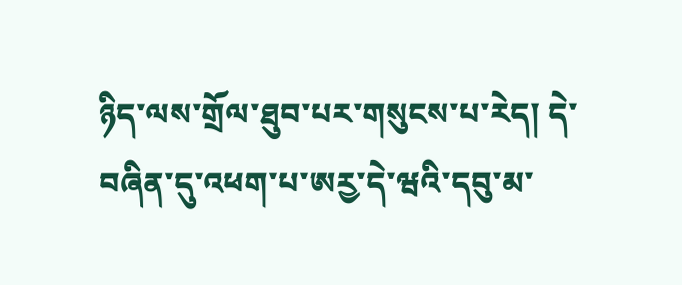ཉིད་ལས་གྲོལ་ཐུབ་པར་གསུངས་པ་རེད། དེ་བཞིན་དུ་འཕག་པ་ཨརྱ་དེ་ཝའི་དབུ་མ་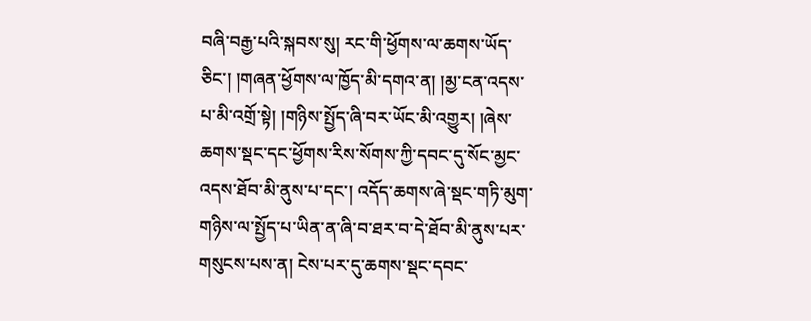བཞི་བརྒྱ་པའི་སྐབས་སུ། རང་གི་ཕྱོགས་ལ་ཆགས་ཡོད་ཅིང་། །གཞན་ཕྱོགས་ལ་ཁྱོད་མི་དགའ་ན། །མྱ་ངན་འདས་པ་མི་འགྲོ་སྟེ། །གཉིས་སྤྱོད་ཞི་བར་ཡོང་མི་འགྱུར། །ཞེས་ཆགས་སྡང་དང་ཕྱོགས་རིས་སོགས་ཀྱི་དབང་དུ་སོང་མྱང་འདས་ཐོབ་མི་ནུས་པ་དང་། འདོད་ཆགས་ཞེ་སྡང་གཏི་མུག་གཉིས་ལ་སྤྱོད་པ་ཡིན་ན་ཞི་བ་ཐར་བ་དེ་ཐོབ་མི་ནུས་པར་གསུངས་པས་ན། ངེས་པར་དུ་ཆགས་སྡང་དབང་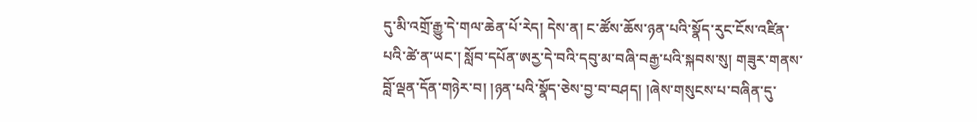དུ་མི་འགྲོ་རྒྱུ་དེ་གལ་ཆེན་པོ་རེད། དེས་ན། ང་ཚོས་ཆོས་ཉན་པའི་སྣོད་རུང་ངོས་འཛིན་པའི་ཚེ་ན་ཡང་། སློབ་དཔོན་ཨརྱ་དེ་བའི་དབུ་མ་བཞི་བརྒྱ་པའི་སྐབས་སུ། གཟུར་གནས་བློ་ལྡན་དོན་གཉེར་བ། །ཉན་པའི་སྣོད་ཅེས་བྱ་བ་བཤད། །ཞེས་གསུངས་པ་བཞིན་དུ་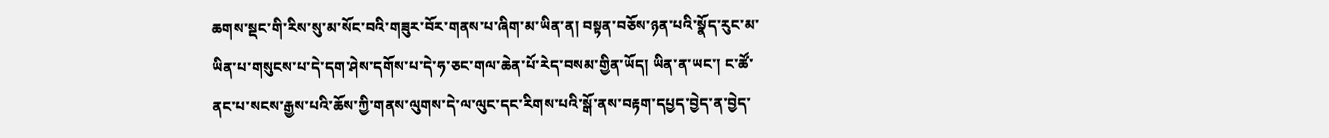ཆགས་སྡང་གི་རིས་སུ་མ་སོང་བའི་གཟུར་བོར་གནས་པ་ཞིག་མ་ཡིན་ན། བསྟན་བཅོས་ཉན་པའི་སྣོད་རུང་མ་ཡིན་པ་གསུངས་པ་དེ་དག་ཤེས་དགོས་པ་དེ་ཧ་ཅང་གལ་ཆེན་པོ་རེད་བསམ་གྱིན་ཡོད། ཡིན་ན་ཡང་། ང་ཚོ་ནང་པ་སངས་རྒྱས་པའི་ཆོས་ཀྱི་གནས་ལུགས་དེ་ལ་ལུང་དང་རིགས་པའི་སྒོ་ནས་བརྟག་དཔྱད་བྱེད་ན་བྱེད་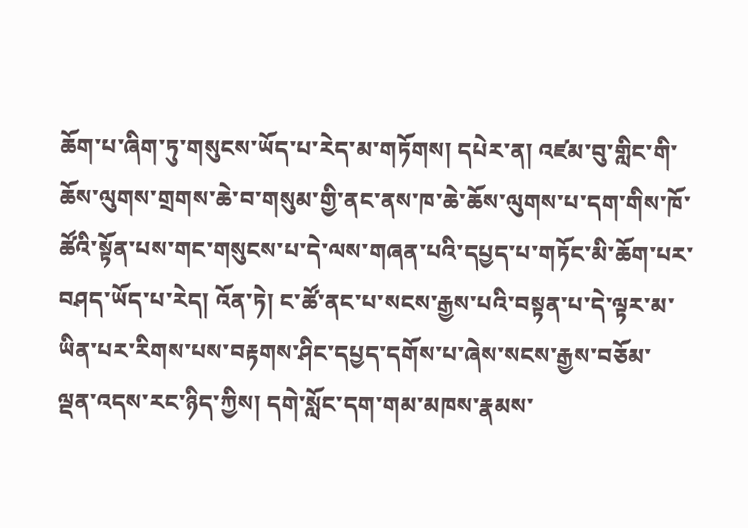ཆོག་པ་ཞིག་ཏུ་གསུངས་ཡོད་པ་རེད་མ་གཏོགས། དཔེར་ན། འཛམ་བུ་གླིང་གི་ཆོས་ལུགས་གྲགས་ཆེ་བ་གསུམ་གྱི་ནང་ནས་ཁ་ཆེ་ཆོས་ལུགས་པ་དག་གིས་ཁོ་ཚོའི་སྟོན་པས་གང་གསུངས་པ་དེ་ལས་གཞན་པའི་དཔྱད་པ་གཏོང་མི་ཆོག་པར་བཤད་ཡོད་པ་རེད། འོན་ཏེ། ང་ཚོ་ནང་པ་སངས་རྒྱས་པའི་བསྟན་པ་དེ་ལྟར་མ་ཡིན་པར་རིགས་པས་བརྟགས་ཤིང་དཔྱད་དགོས་པ་ཞེས་སངས་རྒྱས་བཅོམ་ལྡན་འདས་རང་ཉིད་ཀྱིས། དགེ་སློང་དག་གམ་མཁས་རྣམས་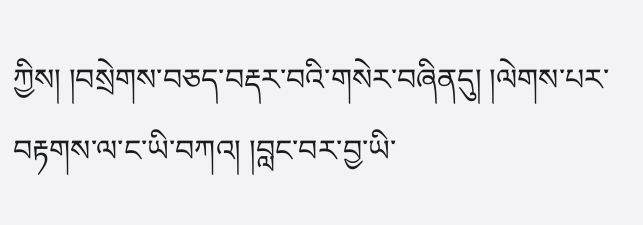ཀྱིས། །བསྲེགས་བཅད་བརྡར་བའི་གསེར་བཞིནདུ། །ལེགས་པར་བརྟགས་ལ་ང་ཡི་བཀའ། །བླང་བར་བྱ་ཡི་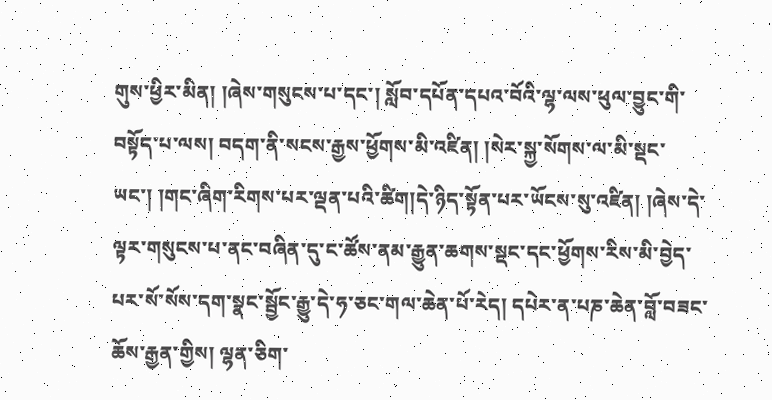གུས་ཕྱིར་མིན། །ཞེས་གསུངས་པ་དང་། སློབ་དཔོན་དཔའ་བོའི་ལྷ་ལས་ཕུལ་བྱུང་གི་བསྟོད་པ་ལས། བདག་ནི་སངས་རྒྱས་ཕྱོགས་མི་འཛིན། །སེར་སྐྱ་སོགས་ལ་མི་སྡང་ཡང་། །གང་ཞིག་རིགས་པར་ལྡན་པའི་ཚིག།དེ་ཉིད་སྟོན་པར་ཡོངས་སུ་འཛིན། །ཞེས་དེ་ལྟར་གསུངས་པ་ནང་བཞིན་དུ་ང་ཚོས་ནམ་རྒྱུན་ཆགས་སྡང་དང་ཕྱོགས་རིས་མི་བྱེད་པར་སོ་སོས་དག་སྣང་སྦྱོང་རྒྱུ་དེ་ཧ་ཅང་གལ་ཆེན་པོ་རེད། དཔེར་ན་པཎ་ཆེན་བློ་བཟང་ཆོས་རྒྱན་གྱིས། ལྷན་ཅིག་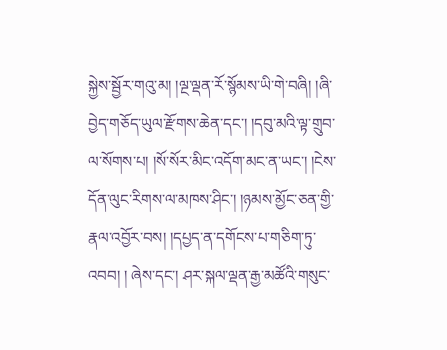སྐྱེས་སྦྱོར་གའུ་མ། །ལྔ་ལྡན་རོ་སྙོམས་ཡི་གེ་བཞི། །ཞི་བྱེད་གཅོད་ཡུལ་རྫོགས་ཆེན་དང་། །དབུ་མའི་ལྟ་གྲུབ་ལ་སོགས་པ། །སོ་སོར་མིང་འདོག་མང་ན་ཡང་། །ངེས་དོན་ལུང་རིགས་ལ་མཁས་ཤིང་། །ཉམས་མྱོང་ཅན་གྱི་རྣལ་འབྱོར་བས། །དཔྱད་ན་དགོངས་པ་གཅིག་ཏུ་འབབ། ། ཞེས་དང་། ཤར་སྐལ་ལྡན་རྒྱ་མཚོའི་གསུང་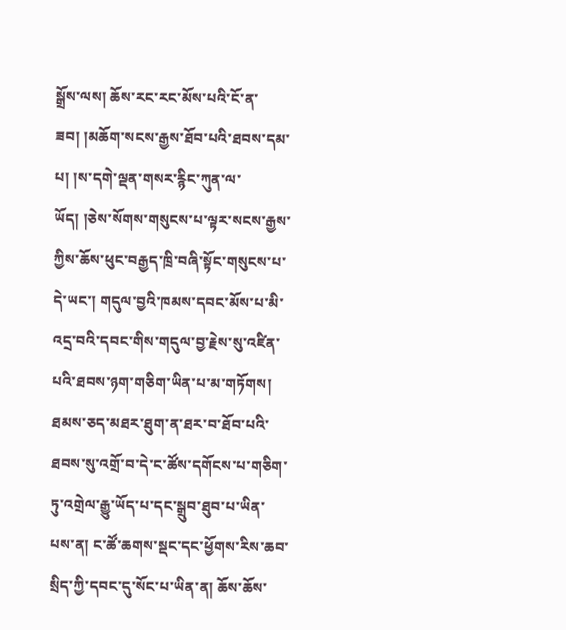སྒྲོས་ལས། ཆོས་རང་རང་མོས་པའི་ངོ་ན་ཟབ། །མཆོག་སངས་རྒྱས་ཐོབ་པའི་ཐབས་དམ་པ། །ས་དགེ་ལྡན་གསར་རྙིང་ཀུན་ལ་ཡོད། །ཅེས་སོགས་གསུངས་པ་ལྟར་སངས་རྒྱས་ཀྱིས་ཆོས་ཕུང་བརྒྱད་ཁྲི་བཞི་སྟོང་གསུངས་པ་དེ་ཡང་། གདུལ་བྱའི་ཁམས་དབང་མོས་པ་མི་འདྲ་བའི་དབང་གིས་གདུལ་བྱ་རྗེས་སུ་འཛིན་པའི་ཐབས་ཉག་གཅིག་ཡིན་པ་མ་གཏོགས། ཐམས་ཅད་མཐར་ཐུག་ན་ཐར་བ་ཐོབ་པའི་ཐབས་སུ་འགྲོ་བ་དེ་ང་ཚོས་དགོངས་པ་གཅིག་ཏུ་འགྲེལ་རྒྱུ་ཡོད་པ་དང་སྒྲུབ་ཐུབ་པ་ཡིན་པས་ན། ང་ཚོ་ཆགས་སྡང་དང་ཕྱོགས་རིས་ཆབ་སྲིད་ཀྱི་དབང་དུ་སོང་པ་ཡིན་ན། ཆོས་ཆོས་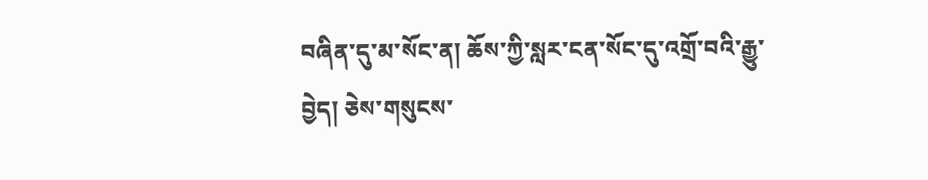བཞིན་དུ་མ་སོང་ན། ཆོས་ཀྱི་སླར་ངན་སོང་དུ་འགྲོ་བའི་རྒྱུ་བྱེད། ཅེས་གསུངས་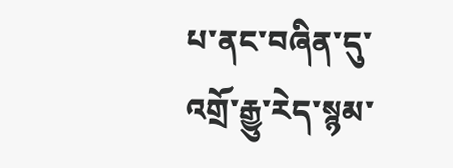པ་ནང་བཞིན་དུ་འགྲོ་རྒྱུ་རེད་སྙམ་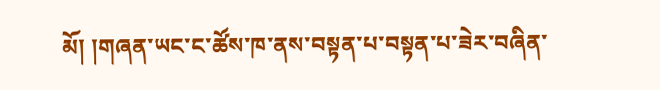མོ། །གཞན་ཡང་ང་ཚོས་ཁ་ནས་བསྟན་པ་བསྟན་པ་ཟེར་བཞིན་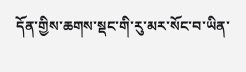དོན་གྱིས་ཆགས་སྡང་གི་རུ་མར་སོང་བ་ཡིན་